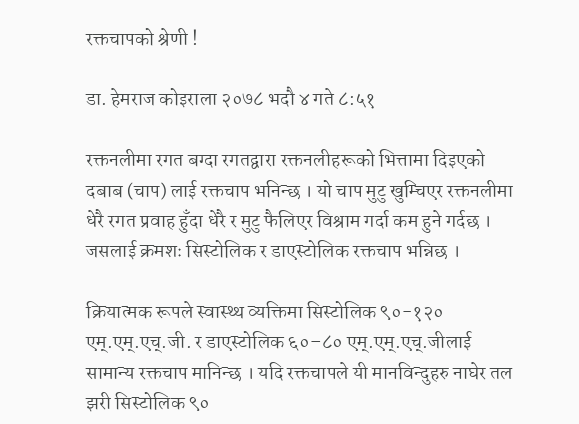रक्तचापको श्रेणी !

डा. हेमराज कोइराला २०७८ भदौ ४ गते ८:५१

रक्तनलीमा रगत बग्दा रगतद्वारा रक्तनलीहरूको भित्तामा दिइएको दबाब (चाप) लाई रक्तचाप भनिन्छ । यो चाप मुटु खुम्चिएर रक्तनलीमा धेरै रगत प्रवाह हुँदा धेरै र मुटु फैलिएर विश्राम गर्दा कम हुने गर्दछ । जसलाई क्रमशः सिस्टोलिक र डाएस्टोलिक रक्तचाप भन्निछ ।

क्रियात्मक रूपले स्वास्थ्थ व्यक्तिमा सिस्टोलिक ९०-१२० एम्.एम्.एच्.जी. र डाएस्टोलिक ६०–८० एम्.एम्.एच्.जीलाई सामान्य रक्तचाप मानिन्छ । यदि रक्तचापले यी मानविन्दुहरु नाघेर तल झरी सिस्टोलिक ९०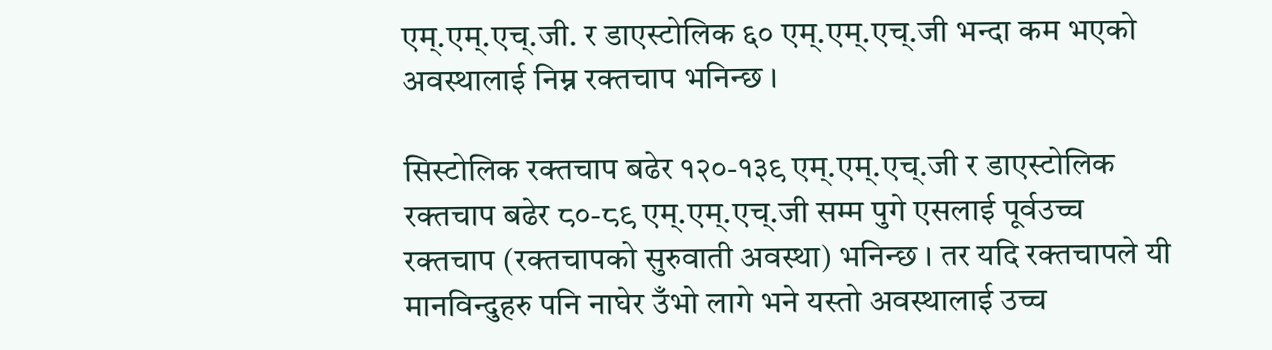एम्.एम्.एच्.जी. र डाएस्टोलिक ६० एम्.एम्.एच्.जी भन्दा कम भएको अवस्थालाई निम्न रक्तचाप भनिन्छ ।

सिस्टोलिक रक्तचाप बढेर १२०-१३९ एम्.एम्.एच्.जी र डाएस्टोलिक रक्तचाप बढेर ८०-८९ एम्.एम्.एच्.जी सम्म पुगे एसलाई पूर्वउच्च रक्तचाप (रक्तचापको सुरुवाती अवस्था) भनिन्छ । तर यदि रक्तचापले यी मानविन्दुहरु पनि नाघेर उँभो लागे भने यस्तो अवस्थालाई उच्च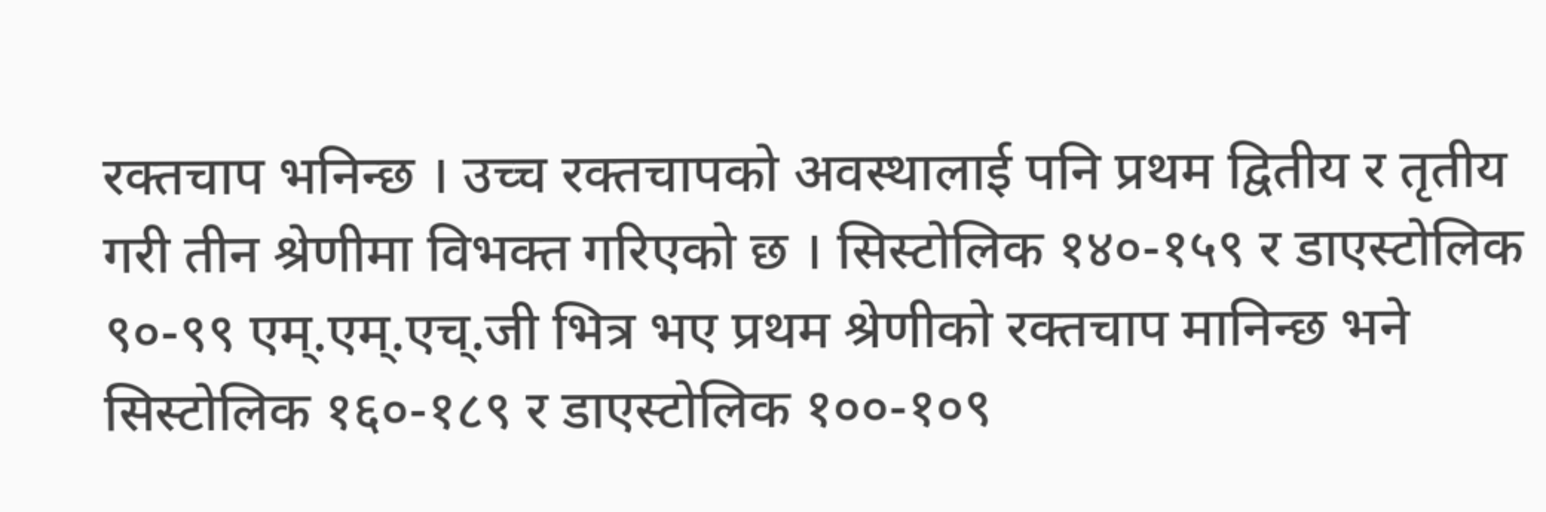रक्तचाप भनिन्छ । उच्च रक्तचापको अवस्थालाई पनि प्रथम द्वितीय र तृतीय गरी तीन श्रेणीमा विभक्त गरिएको छ । सिस्टोलिक १४०-१५९ र डाएस्टोलिक ९०-९९ एम्.एम्.एच्.जी भित्र भए प्रथम श्रेणीको रक्तचाप मानिन्छ भने सिस्टोलिक १६०-१८९ र डाएस्टोलिक १००-१०९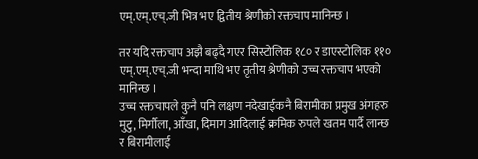एम्.एम्.एच्.जी भित्र भए द्वितीय श्रेणीको रक्तचाप मानिन्छ ।

तर यदि रक्तचाप अझै बढ्दै गएर सिस्टोलिक १८० र डाएस्टोलिक ११० एम्.एम्.एच्.जी भन्दा माथि भए तृतीय श्रेणीको उच्च रक्तचाप भएको मानिन्छ ।
उच्च रक्तचापले कुनै पनि लक्षण नदेखाईकनै बिरामीका प्रमुख अंगहरु मुटु, मिर्गौला, आँखा, दिमाग आदिलाई क्रमिक रुपले खतम पार्दै लान्छ र बिरामीलाई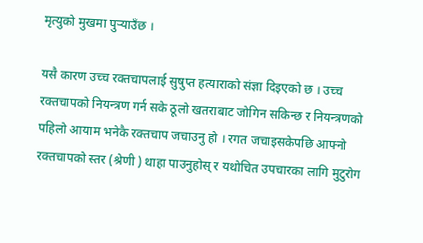मृत्युको मुखमा पुर्‍याउँछ ।

यसै कारण उच्च रक्तचापलाई सुषुप्त हत्याराको संज्ञा दिइएको छ । उच्च रक्तचापको नियन्त्रण गर्न सके ठूलो खतराबाट जोगिन सकिन्छ र नियन्त्रणको पहिलो आयाम भनेकै रक्तचाप जचाउनु हो । रगत जचाइसकेपछि आफ्नो रक्तचापको स्तर (श्रेणी ) थाहा पाउनुहोस् र यथोचित उपचारका लागि मुटुरोग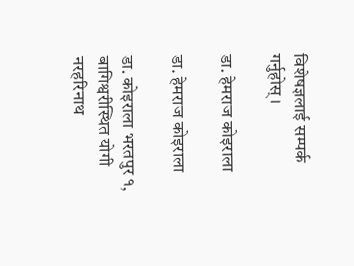विशेषज्ञलाई सम्पर्क गर्नुहोस् ।

डा. हेमराज कोइराला

डा. हेमराज कोइराला

डा. कोइराला भरतपुर १, बागिश्वरीस्थित योगी नरहरिनाथ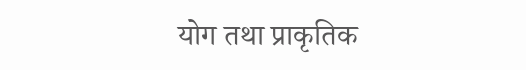योग तथा प्राकृतिक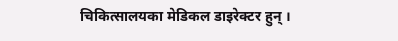चिकित्सालयका मेडिकल डाइरेक्टर हुन् ।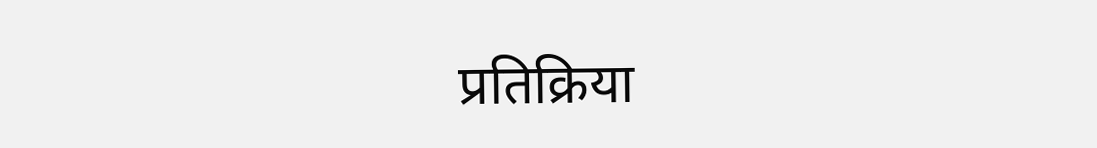प्रतिक्रिया